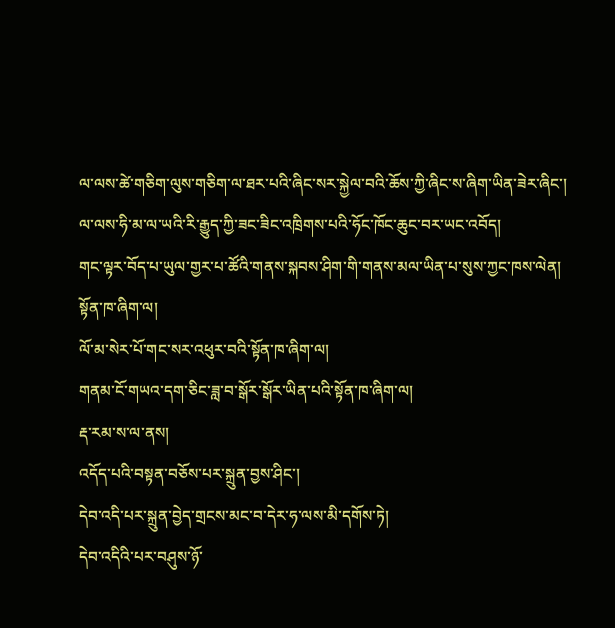ལ་ལས་ཚེ་གཅིག་ལུས་གཅིག་ལ་ཐར་པའི་ཞིང་སར་སྐྱེལ་བའི་ཆོས་ཀྱི་ཞིང་ས་ཞིག་ཡིན་ཟེར་ཞིང་།
ལ་ལས་ཧི་མ་ལ་ཡའི་རི་རྒྱུད་ཀྱི་ཟང་ཟིང་འཁྲིགས་པའི་ཧོང་ཁོང་ཆུང་བར་ཡང་འབོད།
གང་ལྟར་བོད་པ་ཡུལ་གྱར་པ་ཚོའི་གནས་སྐབས་ཤིག་གི་གནས་མལ་ཡིན་པ་སུས་ཀྱང་ཁས་ལེན།
སྟོན་ཁ་ཞིག་ལ།
ལོ་མ་སེར་པོ་གང་སར་འཕུར་བའི་སྟོན་ཁ་ཞིག་ལ།
གནམ་ངོ་གཡའ་དག་ཅིང་ཟླ་བ་སྒོར་སྒོར་ཡིན་པའི་སྟོན་ཁ་ཞིག་ལ།
རྡ་རམ་ས་ལ་ནས།
འདོད་པའི་བསྟན་བཅོས་པར་སྐྲུན་བྱས་ཤིང་།
དེབ་འདི་པར་སྐྲུན་བྱེད་གྲངས་མང་བ་དེར་ཧ་ལས་མི་དགོས་ཏེ།
དེབ་འདིའི་པར་བཤུས་ཉོ་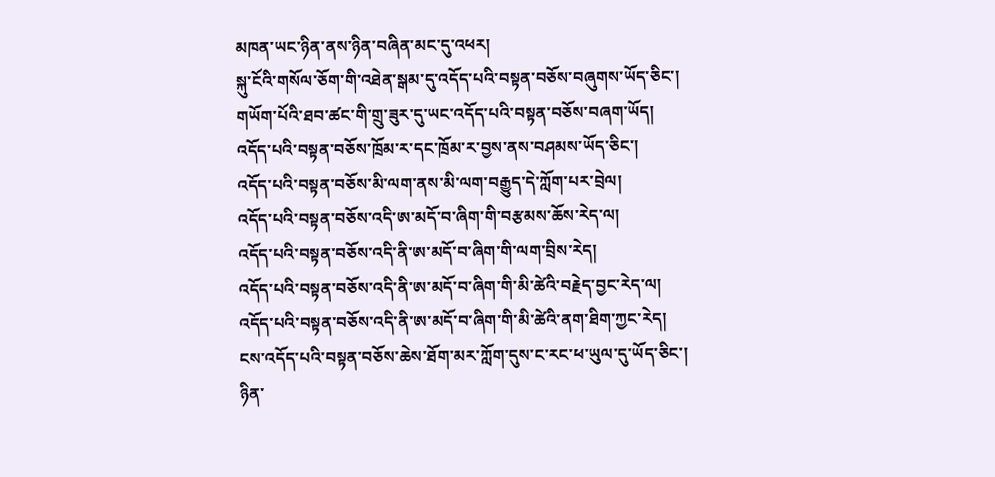མཁན་ཡང་ཉིན་ནས་ཉིན་བཞིན་མང་དུ་འཕར།
སྐུ་ངོའི་གསོལ་ཅོག་གི་འཐེན་སྒམ་དུ་འདོད་པའི་བསྟན་བཅོས་བཞུགས་ཡོད་ཅིང་།
གཡོག་པོའི་ཐབ་ཚང་གི་གྲུ་ཟུར་དུ་ཡང་འདོད་པའི་བསྟན་བཅོས་བཞག་ཡོད།
འདོད་པའི་བསྟན་བཅོས་ཁྲོམ་ར་དང་ཁྲོམ་ར་བྱས་ནས་བཤམས་ཡོད་ཅིང་།
འདོད་པའི་བསྟན་བཅོས་མི་ལག་ནས་མི་ལག་བརྒྱུད་དེ་ཀློག་པར་བྲེལ།
འདོད་པའི་བསྟན་བཅོས་འདི་ཨ་མདོ་བ་ཞིག་གི་བརྩམས་ཆོས་རེད་ལ།
འདོད་པའི་བསྟན་བཅོས་འདི་ནི་ཨ་མདོ་བ་ཞིག་གི་ལག་བྲིས་རེད།
འདོད་པའི་བསྟན་བཅོས་འདི་ནི་ཨ་མདོ་བ་ཞིག་གི་མི་ཚེའི་བརྗེད་བྱང་རེད་ལ།
འདོད་པའི་བསྟན་བཅོས་འདི་ནི་ཨ་མདོ་བ་ཞིག་གི་མི་ཚེའི་ནག་ཐིག་ཀྱང་རེད།
ངས་འདོད་པའི་བསྟན་བཅོས་ཆེས་ཐོག་མར་ཀློག་དུས་ང་རང་ཕ་ཡུལ་དུ་ཡོད་ཅིང་།
ཉིན་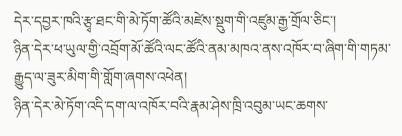དེར་དབྱར་ཁའི་རྩྭ་ཐང་གི་མེ་ཏོག་ཚོའི་མཛེས་སྡུག་གི་འཛུམ་རྒྱ་གྲོལ་ཅིང་།
ཉིན་དེར་ཕ་ཡུལ་གྱི་འབྲོག་མོ་ཚོའི་ལང་ཚོའི་ནམ་མཁའ་ནས་འཁོར་བ་ཞིག་གི་གཏམ་རྒྱུད་ལ་ཟུར་མིག་གི་གློག་ཞགས་འཕེན།
ཉིན་དེར་མེ་ཏོག་འདི་དག་ལ་འཁོར་བའི་རྣམ་ཤེས་ཁྲི་འབུམ་ཡང་ཆགས་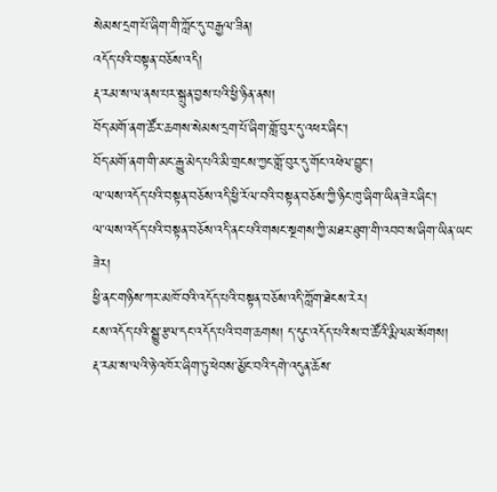སེམས་དྲག་པོ་ཞིག་གི་ཀློང་དུ་བརྒྱལ་ཟིན།
འདོད་པའི་བསྟན་བཅོས་འདི།
རྡ་རམ་ས་ལ་ནས་པར་སྐྲུན་བྱས་པའི་ཕྱི་ཉིན་ནས།
བོད་མགོ་ནག་ཚོར་ཆགས་སེམས་དྲག་པོ་ཞིག་གློ་བུར་དུ་འཕར་ཞིང་།
བོད་མགོ་ནག་གི་མང་རྒྱུ་མེད་པའི་མི་གྲངས་ཀྱང་གློ་བུར་དུ་གོང་འཕེལ་བྱུང་།
ལ་ལས་འདོད་པའི་བསྟན་བཅོས་འདི་ཕྱི་རོལ་བའི་བསྟན་བཅོས་ཀྱི་ཉིང་ཁུ་ཞིག་ཡིན་ཟེར་ཞིང་།
ལ་ལས་འདོད་པའི་བསྟན་བཅོས་འདི་ནང་པའི་གསང་སྔགས་ཀྱི་མཐར་ཐུག་གི་འབབ་ས་ཞིག་ཡིན་ཡང་ཟེར།
ཕྱི་ནང་གཉིས་ཀར་མཁོ་བའི་འདོད་པའི་བསྟན་བཅོས་འདི་ཀློག་ཐེངས་རེར།
ངས་འདོད་པའི་སྒྱུ་རྩལ་དང་འདོད་པའི་བག་ཆགས། ད་དུང་འདོད་པའི་ས་བ་ཚོའི་རྨི་ལམ་སོགས།
རྡ་རམ་ས་ལའི་ཉེ་འཁོར་ཞིག་ཏུ་ཕེབས་མྱོང་བའི་དགེ་འདུན་ཆོས་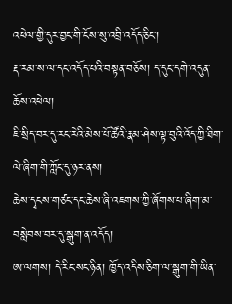འཕེལ་གྱི་དུར་བྱང་གི་ངོས་སུ་འབྲི་འདོད་ཅིང་།
རྡ་རམ་ས་ལ་དང་འདོད་པའི་བསྟན་བཅོས། ད་དུང་དགེ་འདུན་ཆོས་འཕེལ།
ཇི་སྲིད་བར་དུ་རང་རེའི་མེས་པོ་ཚོའི་རྣམ་ཤེས་ལྟ་བུའི་འོད་ཀྱི་ཐིག་ལེ་ཞིག་གི་ཀློང་དུ་ཉར་ནས།
ཆེས་དྭངས་གཙང་དང་ཆེས་ཞི་འཇགས་ཀྱི་ཞོགས་པ་ཞིག་མ་བསླེབས་བར་དུ་སྒུག་ན་འདོད།
ཨ་ལགས། དེ་རིང་སང་ཉིན། ཁྱོད་འདིས་ཅིག་ལ་སྒུག་གི་ཡིན་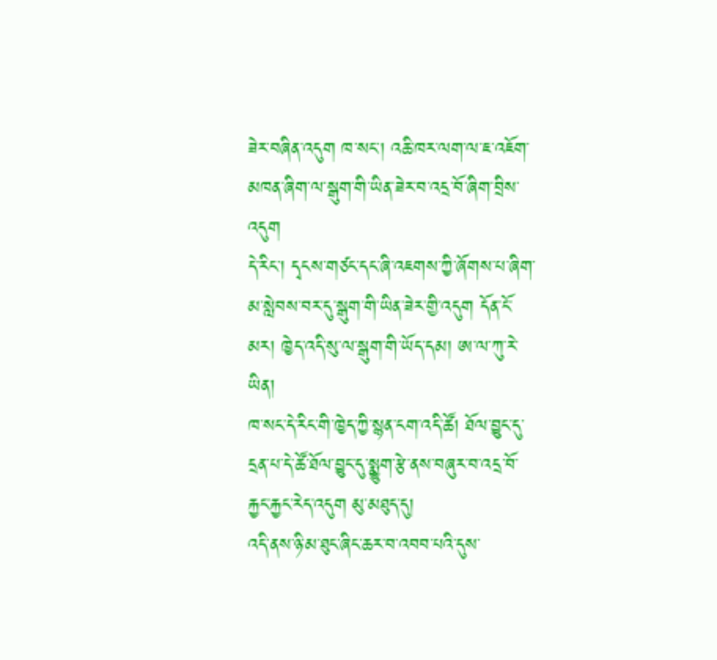ཟེར་བཞིན་འདུག ཁ་སང་། འཆི་ཁར་ལག་ལ་ཇ་འཇོག་མཁན་ཞིག་ལ་སྒུག་གི་ཡིན་ཟེར་བ་འདྲ་བོ་ཞིག་བྲིས་འདུག
དེ་རིང་། དྭངས་གཙང་དང་ཞི་འཇགས་ཀྱི་ཞོགས་པ་ཞིག་མ་སླེབས་བར་དུ་སྒུག་གི་ཡིན་ཟེར་གྱི་འདུག དོན་ངོ་མར། ཁྱེད་འདི་སུ་ལ་སྒུག་གི་ཡོད་དམ། ཨ་ལ་ཀུ་རེ་ཡིན།
ཁ་སང་དེ་རིང་གི་ཁྱེད་ཀྱི་སྙན་ངག་འདི་ཚོ། ཐོལ་བྱུང་དུ་དྲན་པ་དེ་ཚོ་ཐོལ་བྱུང་དུ་སྨྱུག་རྩེ་ནས་བཞུར་བ་འདྲ་བོ་རྐྱང་རྐྱང་རེད་འདུག མུ་མཐུད་དུ།
འདི་ནས་ཉི་མ་ཐུང་ཞིང་ཆར་བ་འབབ་པའི་དུས་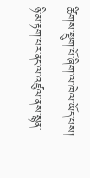ཚིགས་སྡུག་པོ་ཞིག་ལ་ཁེལ་ཡོད་པས། ཉི་མ་རྟག་པར་ནང་ལ་འཛུལ་ནས་སྙན་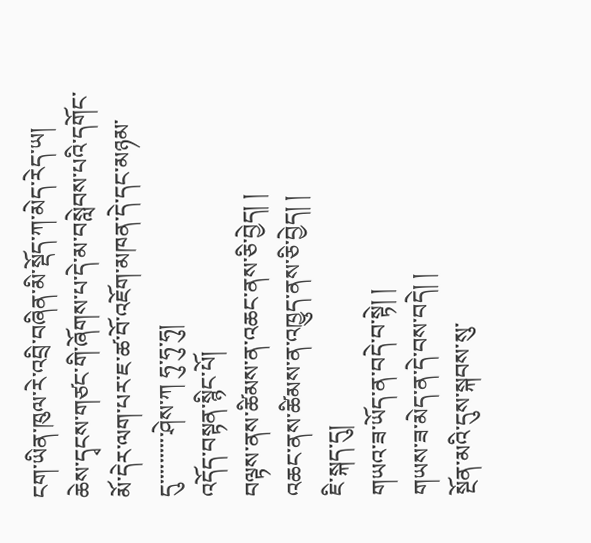ངག་ཡིན་ཁུལ་རེ་འབྲི་བཞིན་མི་སྡོད་ཀ་མེད་རེད་ཡ། ཆེས་དྭངས་གཙང་གི་ཞོགས་པ་དེ་མ་བསླེབས་པའི་དགོང་མོ་དེར་ལག་པར་ཇ་ཚ་བོ་འཇོག་མཁན་དེ་དང་མཉམ་དུ་་་་་་་་་་ཤེས་ཀ ཧུ་ཧུ་ཧུ།
འདོད་བསྟན་སྙིང་པོ།
བལྟས་ནས་ཚིམས་ན་འཆང་ནས་ཅི་བྱེད། །
འཆང་ནས་ཚིམས་ན་འཁྱུད་ནས་ཅི་བྱེད། །
ཇི་སྐད་དུ།
གཡའ་ཟ་ཡོད་ན་བདེ་བ་སྟེ། །
གཡས་ཟ་མེད་ན་དེ་བས་བདེ། །
སྔོན་མའི་དུས་སྐབས་སུ་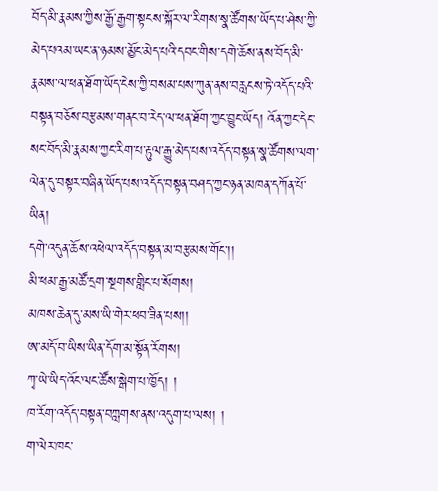བོད་མི་རྣམས་ཀྱིས་རྒྱོ་རྒྱག་སྟངས་སྐོར་ལ་རིགས་སྣ་ཚོགས་ཡོད་པ་ཤེས་ཀྱི་མེད་པའམ་ཡང་ན་ཉམས་མྱོང་མེད་པའི་དབང་གིས་དགེ་ཆོས་ནས་བོད་མི་རྣམས་ལ་ཕན་ཐོག་ཡོད་ངེས་ཀྱི་བསམ་པས་ཀུན་ནས་བརླངས་ཏེ་འདོད་པའི་བསྟན་བཅོས་བརྩམས་གནང་བ་རེད་ལ་ཕན་ཐོག་ཀྱང་བྱུང་ཡོད། འོན་ཀྱང་དེང་སང་བོད་མི་རྣམས་ཀྱང་རིག་པ་རྟུལ་རྒྱུ་མེད་པས་འདོད་བསྟན་སྣ་ཚོགས་ལག་ལེན་དུ་བསྟར་བཞིན་ཡོད་པས་འདོད་བསྟན་བཤད་ཀྱང་ཉན་མཁན་དཀོན་པོ་ཡིན།
དགེ་འདུན་ཆོས་འཕེལ་འདོད་བསྟན་མ་བརྩམས་གོང་།།
མི་ཕམ་རྒྱ་མཚོ་དྲག་སྔགས་གླིང་པ་སོགས།
མཁས་ཆེན་དུ་མས་ཡི་གེར་ཕབ་ཟིན་པས།།
ཨ་མདོ་བ་ཡིས་ཡིན་དོག་མ་སྟོན་རོགས།
ཀྭ་ཡེ་ཡིད་འོང་ལང་ཚོས་སྒེག་པ་ཁྱོད། །
ཁ་རོག་འདོད་བསྟན་བཀླགས་ནས་འདུག་པ་ལས། །
ག་ལེར་ཁང་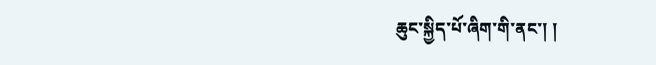ཆུང་སྐྱིད་པོ་ཞིག་གི་ནང་། །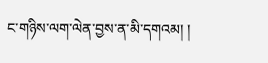ང་གཉིས་ལག་ལེན་བྱས་ན་མི་དགའམ། །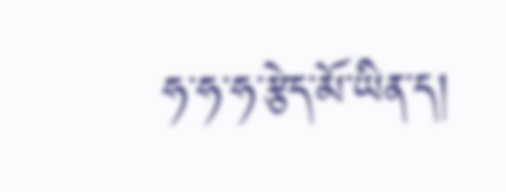ཧ་ཧ་ཧ་རྩེད་མོ་ཡིན་ད།